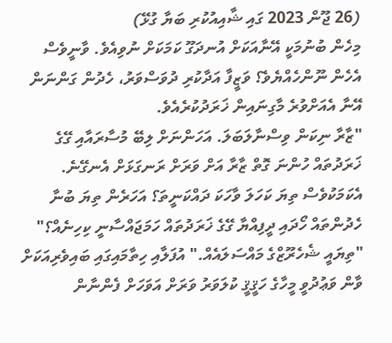(26 ޖޫން 2023 ގައި ޝާއިއުކުރި ބަޔާ ގުޅޭ)
މިހެން ބުނުމަކީ އޭނާއަކަށް އުނދަގޫ ކަމަކަށް ނުވިއެވެ. ވާނީވެސް އެހެން ނޫންހެއްޔެވެ؟ ވަޒީފާ އަދާކުރި ދުވަސްވަރު، ހެދުން ގަންނަން އޭނާ އެއަށްވުރެ މާގިނައިން ޚަރަދުކުރެއެވެ.
"ޒާރާ ނިކަން ވިސްނާލަބަލަ. އަހަންނަށް ލިބޭ މުސާރައާއި ގޭގެ ޚަރަދުތައް ހުންނަ ގޮތް ޒާރާ އަށް ވަރަށް ރަނގަޅަށް އެނގޭނެ. އެކަމަކުވެސް ތިޔަ ކަހަލަ ވާހަކަ ދައްކަނީތަ؟ އަހަރެން ތިޔަ ބުނާ ހެދުންތައް ހޯދައި ދީފިއްޔާ ގޭގެ ޚަރަދުތައް ހަމަޖައްސާނީ ކިހިނެއް؟"
"ތިޔައީ ޝެހެރޫޒްގެ މައްސަލައެއް." އުފަލާއި ހިތާމައިގައި ބައިވެރިއަކަށް ވާން ވަޢުދުވީ މީހާގެ ހަޤީޤީ ކުލަވަރު ވަރަށް އަވަހަށް ފެންނާން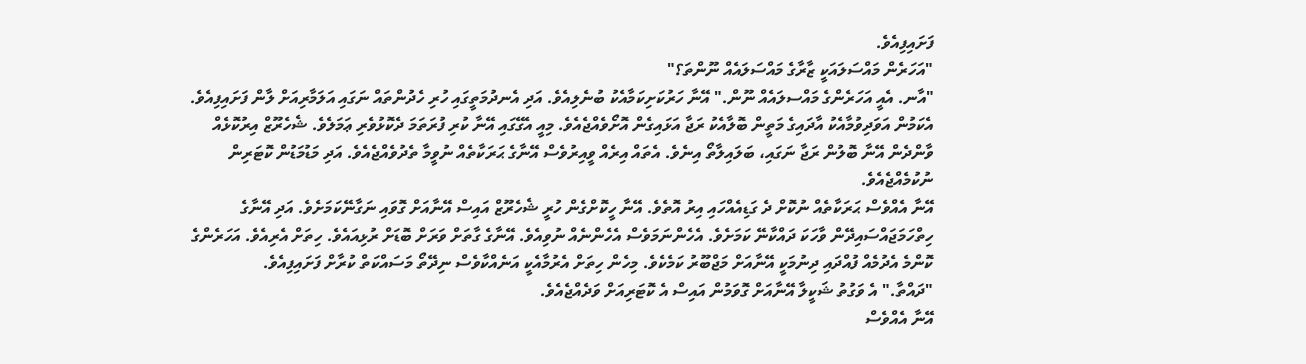ފަށައިފިއެވެ.
"އަހަރެން މައްސަލައަކީ ޒާރާގެ މައްސަލައެއް ނޫންތަ؟"
"އާނ. އެއީ އަހަރެންގެ މައްސލައެއް ނޫން." އޭނާ ހަރުކަށިކަމާއެކު ބުނެލިއެވެ. އަދި އެނދުމަތީގައި ހުރި ހެދުންތައް ނަގައި އަލަމާރިއަށް ލާން ފަށައިފިއެވެ. އެކަމުން އަވަދިވުމާއެކު އާދައިގެ މަތީން ބޮލާއެކު ރަޖާ އަޅައިގެން އޮށޯވެއްޖެއެވެ. މިއީ އެގޭގައި އޭނާ ކުރި ފުރަތަމަ ދެކޮޅުވެރި ޢަމަލެވެ. ޝެހެރޫޒް އިރުކޮޅެއް ވާންދެން އޭނާ ބޮލުން ރަޖާ ނަގައި، ބަލައިލާތޯ އިނެވެ. އެތައް އިރެއް ވީއިރުވެސް އޭނާގެ ޙަރަކާތެއް ނުވީމާ ތެދުވެއްޖެއެވެ. އަދި މަޑުމަޑުން ކޮޓަރިން ނުކުމެއްޖެއެވެ.
އޭނާ އެއްވެސް ޙަރަކާތެއް ނުކޮށް ދެ ގަޑިއެއްހައި އިރު އޮތެވެ. އޭނާ ހީކޮށްގެން ހުރީ ޝެހެރޫޒް އައިސް އޭނާއަށް ގޮވައި ނަގާނޭކަމަށެވެ. އަދި އޭނާގެ ހިތްހަމަޖައްސައިދޭން ވާހަކަ ދައްކާނޭ ކަމަށެވެ. އެހެންނަމަވެސް އެހެންނެއް ނުވިއެވެ. އޭނާގެ ގާތަށް ވަރަށް ބޮޑަށް ރުޅިއައެވެ. ހިތަށް އެރިއެވެ. އަހަރެންގެ ކޮންމެ އެދުމެއް ފުއްދައި ދިނުމަކީ އޭނާއަށް މަޖްބޫރު ކަމެކެވެ. މިހެން ހިތަށް އެރުމާއެކީ އަނެއްކާވެސް ނިދޭތޯ މަސައްކަތް ކުރާށް ފަށައިފިއެވެ.
"ދައްތާ." އެ ވަގުތު ޝަކީލާ އޭނާއަށް ގޮވަމުން އައިސް އެ ކޮޓަރިއަށް ވަދެއްޖެއެވެ.
އޭނާ އެއްވެސް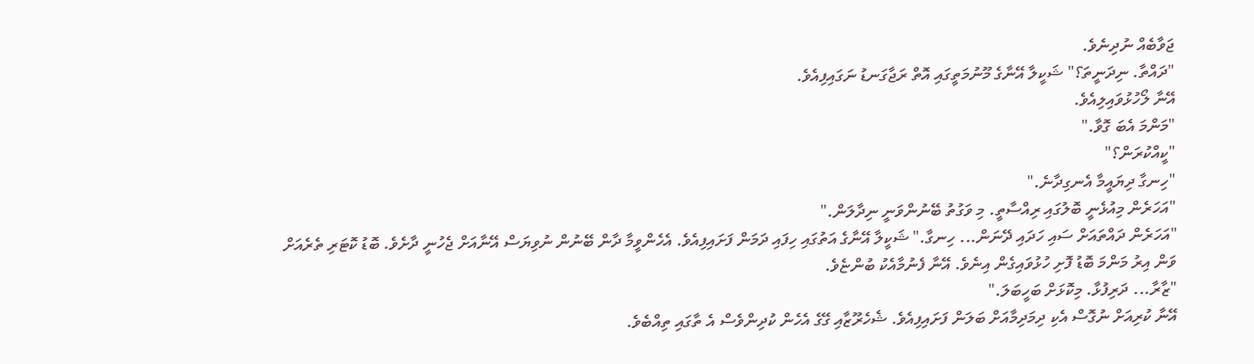ޖަވާބެއް ނުދިނެވެ.
"ދައްތާ. ނިދަނީތަ؟" ޝަކީލާ އޭނާގެ މޫނުމަތީގައި އޮތް ރަޖާގަނޑު ނަގައިފިއެވެ.
އޭނާ ލޯހުޅުވައިލިއެވެ.
"މަންމަ އެބަ ގޮވާ."
"ކީއްކުރަން؟"
"ހިނގާ ދިޔައީމާ އެނގިދާނެ."
"އަހަރެން މިއުޅެނީ ބޮލުގައި ރިއްސާތީ. މި ވަގުތު ބޭނުންވަނީ ނިދާލަން."
"އަހަރެން ދައްތައަށް ސައި ހަދައި ދޭނަން... ހިނގާ." ޝަކީލާ އޭނާގެ އަތުގައި ހިފައި ދަމަން ފަށައިފިއެވެ. އެހެންވީމާ ދާން ބޭނުން ނުވިޔަސް އޭނާއަށް ޖެހުނީ ދާށެވެ. ބޮޑު ކޮޓަރި ތެރެއަށް ވަން އިރު މަންމަ ބޮޑު ފޮށި ހުޅުވައިގެން އިނެވެ. އޭނާ ފެނުމާއެކު ބުންޏެވެ.
"ޒާރާ... ދަރިފުޅާ. މިކޮޅަށް ބަހީބަލަ."
އޭނާ ކުރިއަށް ނުގޮސް އެކި ދިމަދިމާއަށް ބަލަން ފަށައިފިއެވެ. ޝެހެރޫޒާއި ގޭގެ އެހެން ކުދިންވެސް އެ ތާގައި ތިއްބެވެ.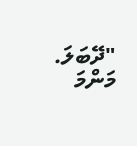"ދޭބަލަ. މަންމަ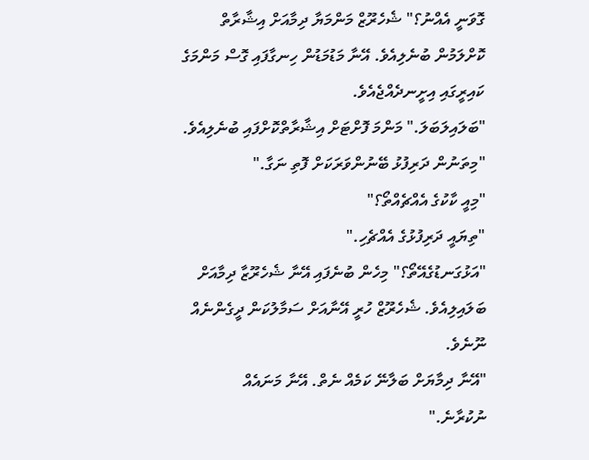ގޮވަނީ އެއްނު؟" ޝެހެރޫޒް މަންމަޔާ ދިމާއަށް އިޝާރާތް ކޮށްލަމުން ބުނެލިއެވެ. އޭނާ މަޑުމަޑުން ހިނގާފައި ގޮސް މަންމަގެ ކައިރީގައި އިށީނދެއްޖެއެވެ.
"ބަލައިލަބަލަ." މަންމަ ފޮށްޓަށް އިޝާރާތްކޮށްފައި ބުނެލިއެވެ. "މިތަނުން ދަރިފުޅު ބޭނުންވަރަކަށް ފޮތި ނަގާ."
"މިއީ ކާކުގެ އެއްޗެއްތޯ؟"
"ތިޔައީ ދަރިފުޅުގެ އެއްޗެހި."
"އަޅުގަނޑުގެއޭތޯ؟" މިހެން ބުނެފައި އޭނާ ޝެހެރޫޒާ ދިމާއަށް ބަލައިލިއެވެ. ޝެހެރޫޒް ހުރީ އޭނާއަށް ސަމާލުކަން ދީގެންނެއް ނޫނެވެ.
"އޭނާ ދިމާޔަށް ބަލާނޭ ކަމެއް ނެތް. އޭނާ މަނައެއް ނުކުރާނެ."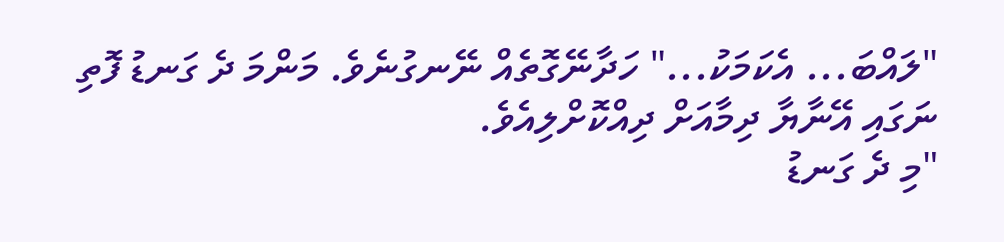"ލައްބަ... އެކަމަކު..." ހަދާނޭގޮތެއް ނޭނގުނެވެ. މަންމަ ދެ ގަނޑު ފޮތި ނަގައި އޭނާޔާ ދިމާއަށް ދިއްކޮށްލިއެވެ.
"މި ދެ ގަނޑު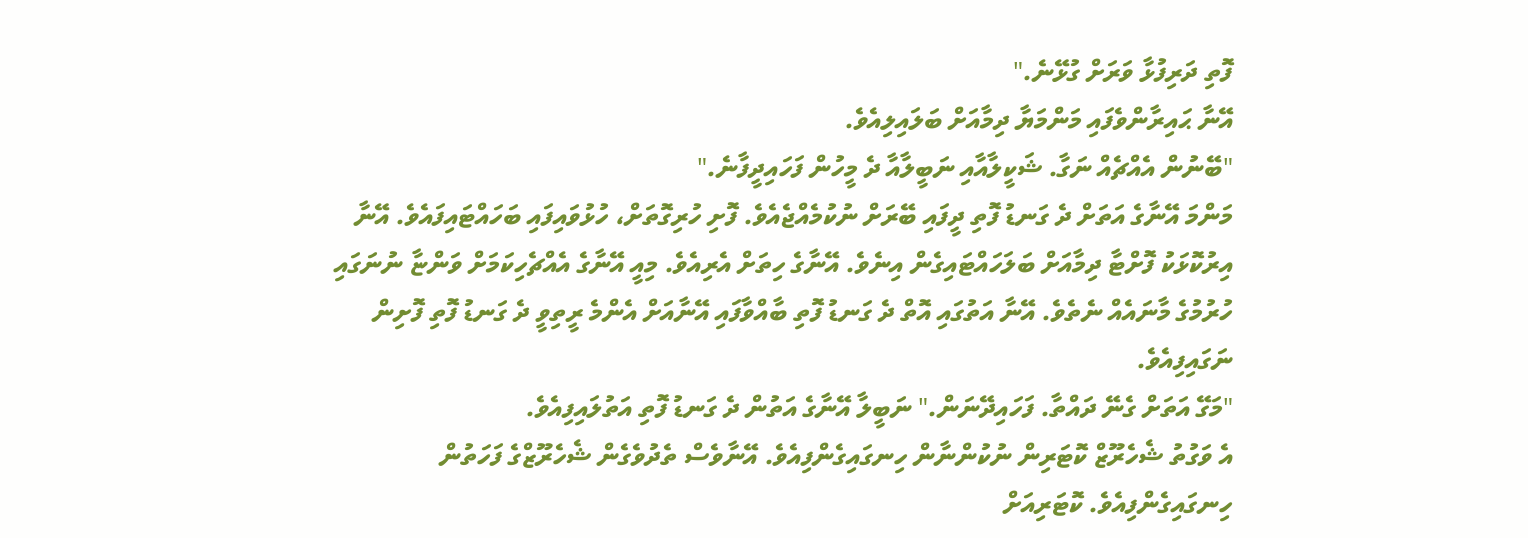ފޮތި ދަރިފުޅާ ވަރަށް ގުޅޭނެ."
އޭނާ ޙައިރާންވެފައި މަންމަޔާ ދިމާއަށް ބަލައިލިއެވެ.
"ބޭނުން އެއްޗެއް ނަގާ. ޝަކީލާއާއި ނަބީލާއާ ދެ މީހުން ފަހައިދީފާނެ."
މަންމަ އޭނާގެ އަތަށް ދެ ގަނޑު ފޮތި ދީފައި ބޭރަށް ނުކުމެއްޖެއެވެ. ފޮށި ހުރިގޮތަށް، ހުޅުވައިފައި ބަހައްޓައިފައެވެ. އޭނާ އިރުކޮޅަކު ފޮށްޓާ ދިމާއަށް ބަލަހައްޓައިގެން އިނެވެ. އޭނާގެ ހިތަށް އެރިއެވެ. މިއީ އޭނާގެ އެއްޗެހިކަމަށް ވަންޏާ ނުނަގައި ހުރުމުގެ މާނައެއް ނެތެވެ. އޭނާ އަތުގައި އޮތް ދެ ގަނޑު ފޮތި ބާއްވާފައި އޭނާއަށް އެންމެ ރީތިވީ ދެ ގަނޑު ފޮތި ފޮށިން ނަގައިފިއެވެ.
"މަގޭ އަތަށް ގެނޭ ދައްތާ. ފަހައިދޭނަން." ނަބީލާ އޭނާގެ އަތުން ދެ ގަނޑު ފޮތި އަތުލައިފިއެވެ.
އެ ވަގުތު ޝެހެރޫޒް ކޮޓަރިން ނުކުންނާން ހިނގައިގެންފިއެވެ. އޭނާވެސް ތެދުވެގެން ޝެހެރޫޒްގެ ފަހަތުން ހިނގައިގެންފިއެވެ. ކޮޓަރިއަށް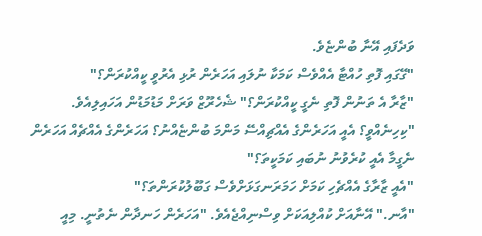ވަދެފައި އޭނާ ބުންޏެވެ.
"ގޭގައި ފޮތި ހުއްޓާ އެއްވެސް ކަމަކާ ނުލައި އަހަރެން ރުޅި އެރުވީ ކީއްކުރަން؟"
"ޒާރާ އެ ތަނުން ފޮތި ނެގީ ކީއްކުރަން؟" ޝެހެރޫޒް ވަރަށް މަޑުމަޑުން އަހައިލިއެވެ.
"ކިހިނެއްވީ؟ އެއީ އަހަރެންގެ އެއްޗިއްސޭ މަންމަ ބުންޏެއްނު؟ އަހަރެންގެ އެއްޗެއް އަހަރެން ނެގީމާ އެއީ ކުރެވުނު ނުބައި ކަމަކީތަ؟"
"އެއީ ޒާރާގެ އެއްޗެހި ކަމަށް ހަމަރަނގަޅަށްވެސް ގަބޫލުކުރަންތަ؟"
"އާނ." އޭނާއަށް ކުއްލިއަކަށް ވިސްނިއްޖެއެވެ. "އަހަރެން ހަނދާން ނެތުނީ. މިއީ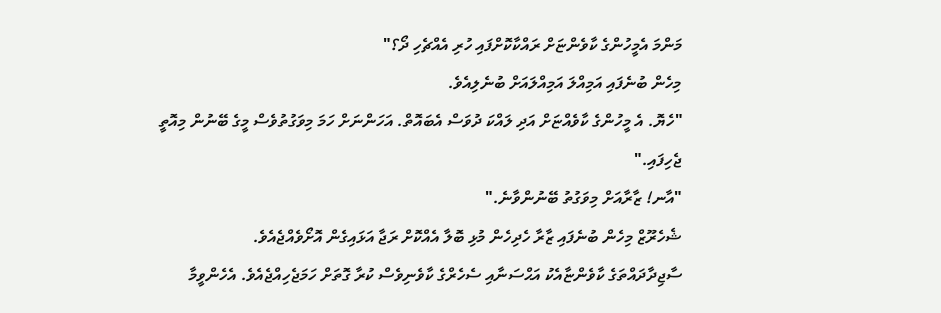މަންމަ އެމީހުންގެ ކާވެންޏަށް ރައްކާކޮށްފައި ހުރި އެއްޗެހި ދޯ؟"
މިހެން ބުނެފައި އަމިއްލަ އަމިއްލައަށް ބުނެލިއެވެ.
"ހެޔޮ. އެ މީހުންގެ ކާވެއްޏަށް އަދި ލައްކަ ދުވަސް އެބައޮތް. އަހަންނަށް ހަމަ މިވަގުތުވެސް މީގެ ބޭނުން މިއޮތީ ޖެހިފައި."
"އާނ! ޒާރާއަށް މިވަގުތު ބޭނުންވާނެ."
ޝެހެރޫޒް މިހެން ބުނެފައި ޒާރާ ހެދިހެން މުޅި ބޮލާ އެއްކޮށް ރަޖާ އަޅައިގެން އޮށޯވެއްޖެއެވެ.
ސާޖިދާދައްތަގެ ކާވެންޏާއެކު އަޙްސަނާއި ސެހެރްގެ ކާވެނިވެސް ކުރާ ގޮތަށް ހަމަޖެހިއްޖެއެވެ. އެހެންވީމާ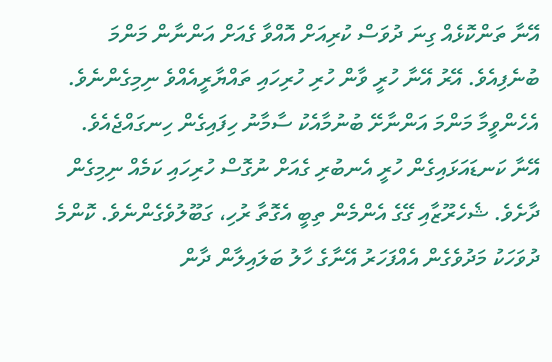އޭނާ ތަންކޮޅެއް ގިނަ ދުވަސް ކުރިއަށް އޮއްވާ ގެއަށް އަންނާން މަންމަ ބުނެފިއެވެ. އޭރު އޭނާ ހުރީ ވާން ހުރި ހުރިހައި ތައްޔާރީއެއްވެ ނިމިގެންނެވެ. އެހެންވީމާ މަންމަ އަންނާށޭ ބުނުމާއެކު ސާމާނު ހިފައިގެން ހިނގައްޖެއެވެ. އޭނާ ކަނޑައަޅައިގެން ހުރީ އެނބުރި ގެއަށް ނުގޮސް ހުރިހައި ކަމެއް ނިމިގެން ދާށެވެ. ޝެހެރޫޒާއި ގޭގެ އެންމެން ތިބީ އެގޮތާ ރުހި، ގަބޫލުވެގެންނެވެ. ކޮންމެ ދުވަހަކު މަދުވެގެން އެއްފަހަރު އޭނާގެ ހާލު ބަލައިލާން ދާން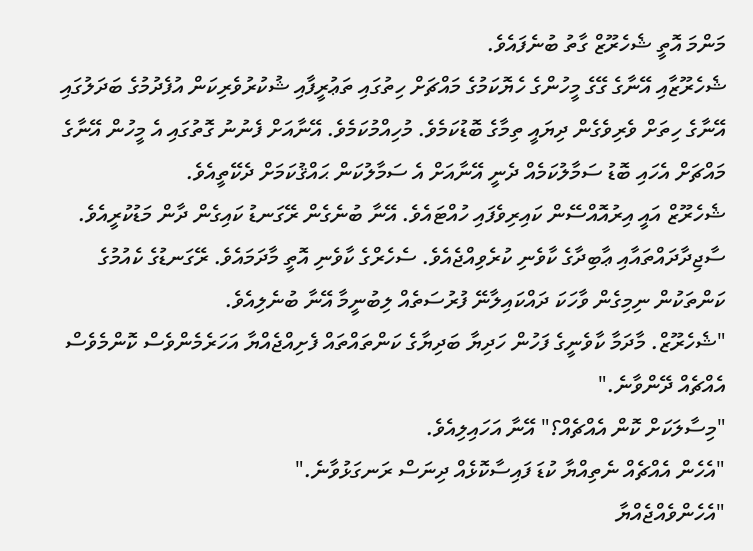މަންމަ އޮތީ ޝެހެރޫޒް ގާތު ބުނެފައެވެ.
ޝެހެރޫޒާއި އޭނާގެ ގޭގެ މީހުންގެ ހެޔޮކަމުގެ މައްޗަށް ހިތުގައި ތަޢުރީފާއި ޝުކުރުވެރިކަން އުފެދުމުގެ ބަދަލުގައި އޭނާގެ ހިތަށް ވެރިވެގެން ދިޔައީ ތިމާގެ ބޮޑުކަމެވެ. މުހިއްމުކަމެވެ. އޭނާއަށް ފެނުނު ގޮތުގައި އެ މީހުން އޭނާގެ މައްޗަށް އެހައި ބޮޑު ސަމާލުކަމެއް ދެނީ އޭނާއަށް އެ ސަމާލުކަން ޙައްޤުކަމަށް ދެކޭތީއެވެ.
ޝެހެރޫޒް އައީ އިރުއޮއްސޭން ކައިރިވެފައި ހުއްޓައެވެ. އޭނާ ބުނެގެން ރޭގަނޑު ކައިގެން ދާން މަޑުކުރީއެވެ. ސާޖިދާދައްތައާއި ޢާބިދާގެ ކާވެނި ކުރެވިއްޖެއެވެ. ސެހެރްގެ ކާވެނި އޮތީ މާދަމައެވެ. ރޭގަނޑުގެ ކެއުމުގެ ކަންތަކުން ނިމިގެން ވާހަކަ ދައްކައިލާނޭ ފުރުސަތެއް ލިބުނީމާ އޭނާ ބުނެލިއެވެ.
"ޝެހެރޫޒް. މާދަމާ ކާވެނީގެ ފަހުން ހަދިޔާ ބަދިޔާގެ ކަންތައްތައް ފެށިއްޖެއްޔާ އަހަރެމެންވެސް ކޮންމެވެސް އެއްޗެއް ދޭންވާނެ."
"މިސާލަކަށް ކޮން އެއްޗެއް؟" އޭނާ އަހައިލިއެވެ.
"އެހެން އެއްޗެއް ނެތިއްޔާ ކުޑަ ފައިސާކޮޅެއް ދިނަސް ރަނގަޅުވާނެ."
"އެހެންވެއްޖެއްޔާ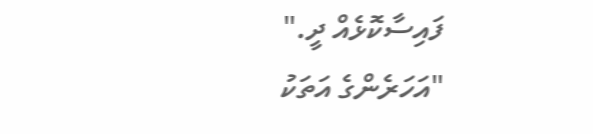ފައިސާކޮޅެއް ދީ."
"އަހަރެންގެ އަތަކު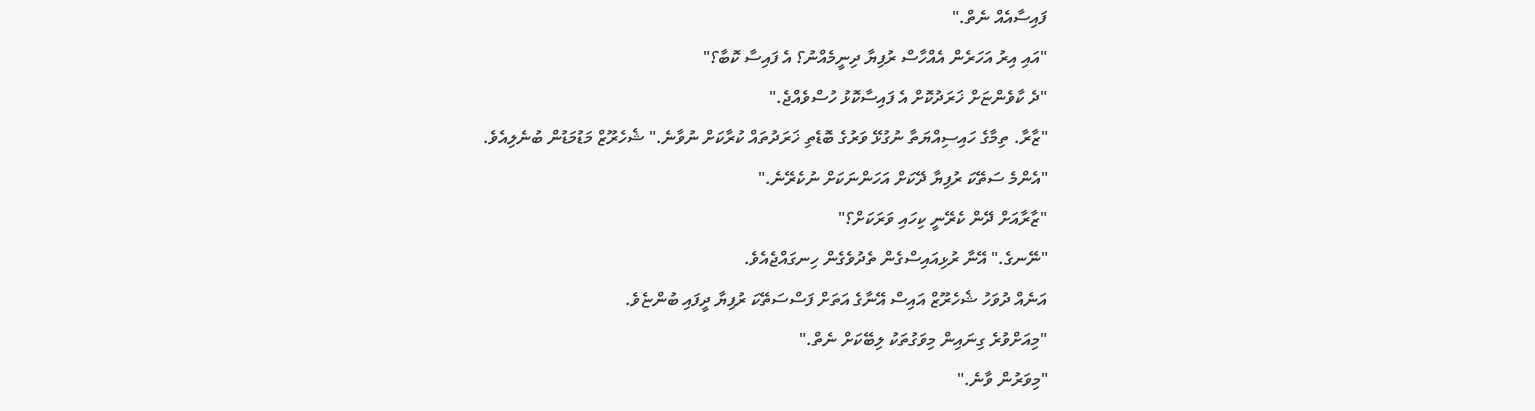ފައިސާއެއް ނެތް."
"އައި އިރު އަހަރެން އެއްހާސް ރުފިޔާ ދިނީމެއްނު؟ އެ ފައިސާ ކޮބާ؟"
"ދެ ކާވެންޏަށް ޚަރަދުކޮށް އެ ފައިސާކޮޅު ހުސްވެއްޖެ."
"ޒާރާ. ތިމާގެ ހައިސިއްޔަތާ ނުގުޅޭ ވަރުގެ ބޮޑެތި ޚަރަދުތައް ކުރާކަށް ނުވާނެ." ޝެހެރޫޒް މަޑުމަޑުން ބުނެލިއެވެ.
"އެންމެ ސަތޭކަ ރުފިޔާ ދޭކަށް އަހަންނަކަށް ނުކެރޭނެ."
"ޒާރާއަށް ދޭން ކެރޭނީ ކިހައި ވަރަކަށް؟"
"ނޭނގެ." އޭނާ ރުޅިއައިސްގެން ތެދުވެގެން ހިނގައްޖެއެވެ.
އަނެއް ދުވަހު ޝެހެރޫޒް އައިސް އޭނާގެ އަތަށް ފަސްސަތޭކަ ރުފިޔާ ދީފައި ބުންޏެވެ.
"މިއަށްވުރެ ގިނައިން މިވަގުތަކު ލިބޭކަށް ނެތް."
"މިވަރުން ވާނެ."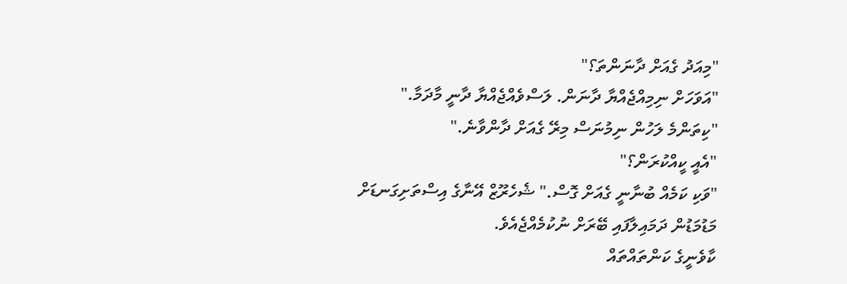"މިއަދު ގެއަށް ދާނަންތަ؟"
"އަވަހަށް ނިމިއްޖެއްޔާ ދާނަން. ލަސްވެއްޖެއްޔާ ދާނީ މާދަމާ."
"ކިތަންމެ ލަހުން ނިމުނަސް މިރޭ ގެއަށް ދާންވާނެ."
"އެއީ ކީއްކުރަން؟"
"ވަކި ކަމެއް ބުނާނީ ގެއަށް ގޮސް." ޝެހެރޫޒް އޭނާގެ އިސްތަށިގަނޑަށް މަޑުމަޑުން ދަމައިލާފައި ބޭރަށް ނުކުމެއްޖެއެވެ.
ކާވެނީގެ ކަންތައްތައް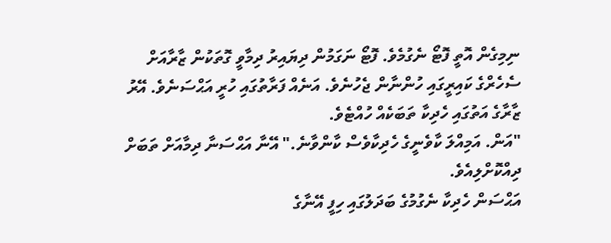ނިމިގެން އޮތީ ފޮޓޯ ނެގުމެވެ. ފޮޓޯ ނަގަމުން ދިޔައިރު ދިމާވީ ގޮތަކުން ޒާރާއަށް ސެހެރްގެ ކައިރީގައި ހުންނާން ޖެހުނެވެ. އަނެއް ފަރާތުގައި ހުރީ އަޙްސަނެވެ. އޭރު ޒާރާގެ އަތުގައި ހެދިކާ ތަބަކެއް ހުއްޓެވެ.
"އަން. އަމިއްލަ ކާވެނީގެ ހެދިކާވެސް ކާންވާނެ." އޭނާ އަޙްސަނާ ދިމާއަށް ތަބަށް ދިއްކޮށްލިއެވެ.
އަޙްސަން ހެދިކާ ނެގުމުގެ ބަދަލުގައި ހިފީ އޭނާގެ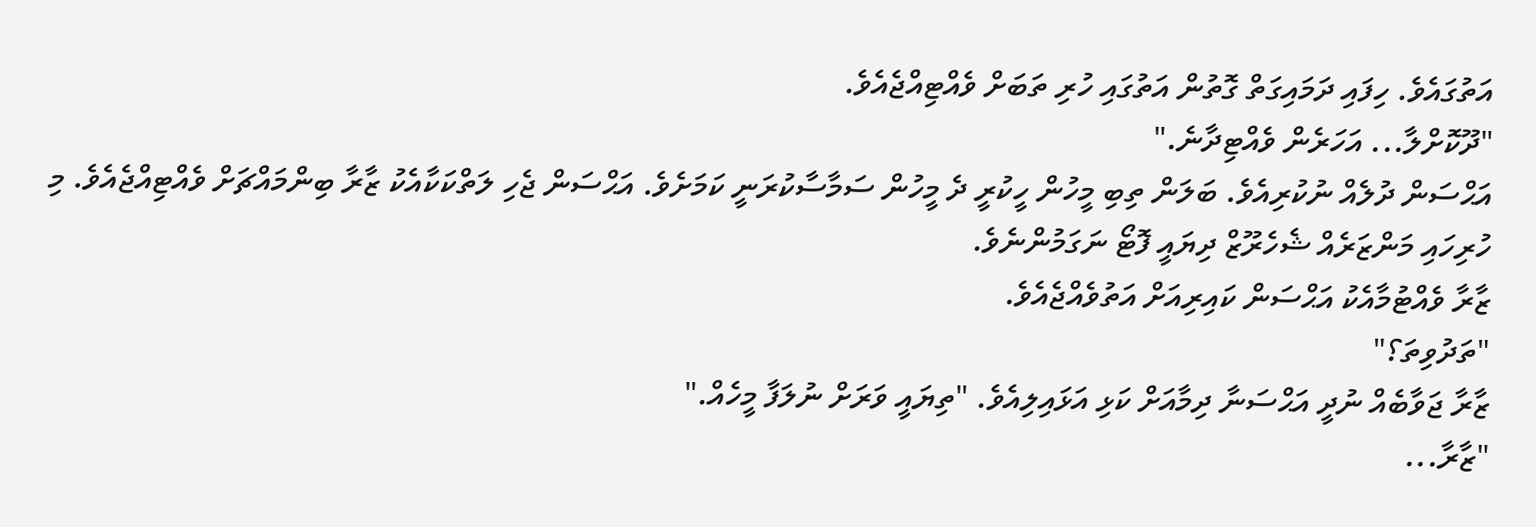އަތުގައެވެ. ހިފައި ދަމައިގަތް ގޮތުން އަތުގައި ހުރި ތަބަށް ވެއްޓިއްޖެއެވެ.
"ދޫކޮށްލާ... އަހަރެން ވެއްޓިދާނެ."
އަޙްސަން ދުލެއް ނުކުރިއެވެ. ބަލަން ތިބި މީހުން ހީކުރީ ދެ މީހުން ސަމާސާކުރަނީ ކަމަށެވެ. އަޙްސަން ޖެހި ލަތްކަކާއެކު ޒާރާ ބިންމައްޗަށް ވެއްޓިއްޖެއެވެ. މި ހުރިހައި މަންޒަރެއް ޝެހެރޫޒް ދިޔައީ ފޮޓޯ ނަގަމުންނެވެ.
ޒާރާ ވެއްޓުމާއެކު އަޙްސަން ކައިރިއަށް އަތުވެއްޖެއެވެ.
"ތަދުވިތަ؟"
ޒާރާ ޖަވާބެއް ނުދީ އަޙްސަނާ ދިމާއަށް ކަޅި އަޅައިލިއެވެ. "ތިޔައީ ވަރަށް ނުލަފާ މީހެއް."
"ޒާރާ...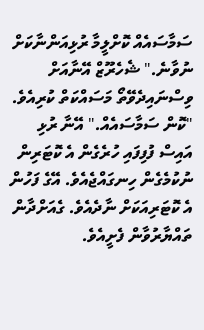ސަމާސައެއް ކޮށްލީމާ ރުޅިއަންނާކަށް ނުވާނެ." ޝެހެރޫޒް އޭނާއަށް ވިސްނައިދެވޭތޯ މަސައްކަތް ކުރިއެވެ.
"ކޮން ސަމާސައެއް." އޭނާ ރުޅި އައިސް ފުފިފައި ހުރެގެން އެ ކޮޓަރިން ނުކުމެގެން ހިނގައްޖެއެވެ. އޭގެ ފަހުން އެ ކޮޓަރިއަކަށް ނާދެއެވެ. ގެއަށްދާން ތައްޔާރުވާން ފެށީއެވެ.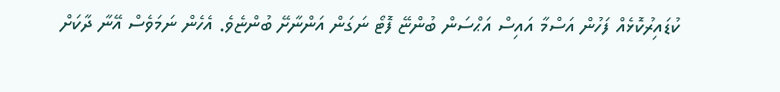ކުޑައިރުކޮޅެއް ފަހުން އަސްމާ އައިސް އަޙްސަން ބުންޏޭ ފޮޓޯ ނަގަން އަންނާށޭ ބުންޏެވެ. އެހެން ނަމަވެސް އޭނާ ދާކަށް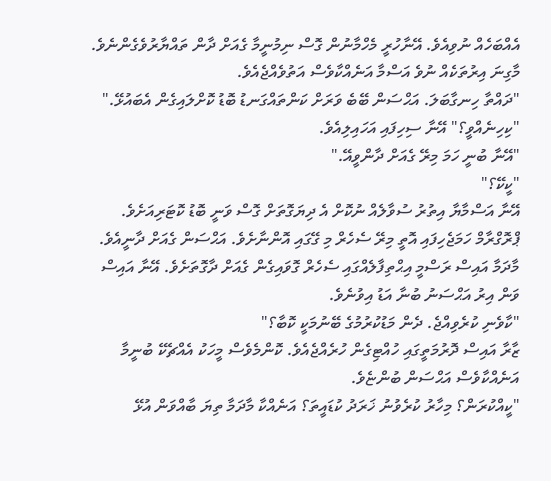އެއްބަހެއް ނުވިއެވެ. އޭނާހުރީ މެހްމާނުން ގޮސް ނިމުނީމާ ގެއަށް ދާން ތައްޔާރުވެގެންނެވެ. މާގިނަ އިރުތަކެއް ނުވެ އަސްމާ އަނެއްކާވެސް އަތުވެއްޖެއެވެ.
"ދައްތާ ހިނގާބަލަ. އަޙްސަން ބޭބެ ވަރަށް ކަންތައްގަނޑު ބޮޑު ކޮށްލައިގެން އެބައުޅޭ."
"ކިހިނެއްވީ؟" އޭނާ ސިހިފައި އަހައިލިއެވެ.
"އޭނާ ބުނީ ހަމަ މިރޭ ގެއަށް ދާންވީއޭ."
"ކީކޭ؟"
އޭނާ އަސްމާޔާ އިތުރު ސުވާލެއް ނުކޮށް އެ ދިޔަގޮތަށް ގޮސް ވަނީ ބޮޑު ކޮޓަރިއަށެވެ. ޕްރޮގްރާމް ހަމަޖެހިފައި އޮތީ މިރޭ ސެހެރް މި ގޭގައި އޮންނާށެވެ. އަޙްސަން ގެއަށް ދާނީއެވެ. މާދަމާ އައިސް ރަސްމީ އިޙްތިފާލެއްގައި ސެހެރް ގޮވައިގެން ގެއަށް ދާގޮތަށެވެ. އޭނާ އައިސް ވަން އިރު އަޙްސަނު ބުނާ އަޑު އިވުނެވެ.
"ކާވެނި ކުރެވިއްޖެ. ދެން މަޑުކުރުމުގެ ބޭނުމަކީ ކޮބާ؟"
ޒާރާ އައިސް ދޮރުމަތީގައި ހުއްޓިގެން ހުރެއްޖެއެވެ. ކޮންމެވެސް މީހަކު އެއްޗެކޭ ބުނީމާ އަނެއްކާވެސް އަޙްސަން ބުންޏެވެ.
"ކީއްކުރަން؟ މިހާރު ކުރެވުނު ޚަރަދު ކުޑައީތަ؟ އަނެއްކާ މާދަމާ ތިޔަ ބާއްވަން އުޅޭ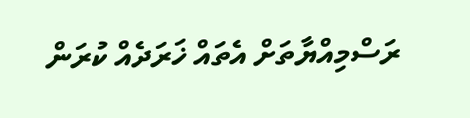ރަސްމިއްޔާތަށް އެތައް ޚަރަދެއް ކުރަން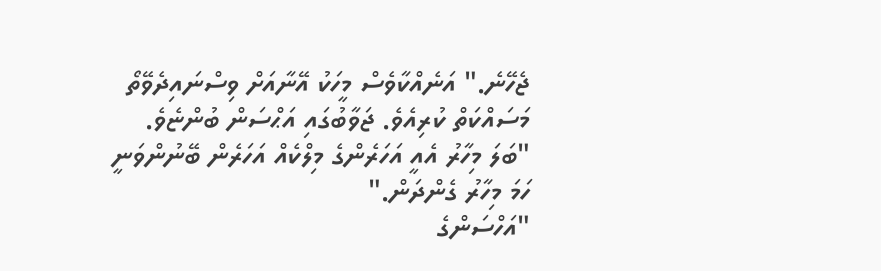ޖެހޭނެ." އަނެއްކާވެސް މީހަކު އޭނާއަށް ވިސްނައިދެވޭތޯ މަސައްކަތް ކުރިއެވެ. ޖަވާބުގައި އަޙްސަން ބުންޏެވެ.
"ބަލަ މިހާރު އެއީ އަހަރެންގެ މިލްކެއް އަހަރެން ބޭނުންވަނީ ހަމަ މިހާރު ގެންދަން."
"އަހްސަންގެ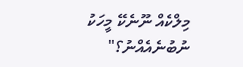މިލްކެއް ނޫނެކޭ މީހަކު ނުބުނެއެއްނު؟"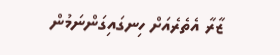ޒާރާ އެތެރެއަށް ހިނގައިގަންނަމުން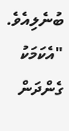ބުނެލިއެވެ.
"އެކަމަކު ގެންދަން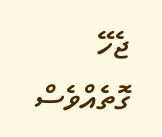ޖެހޭ ގޮތެއްވެސް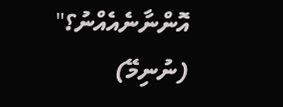އޮންނާނެއެއްނު؟"
(ނުނިމޭ)